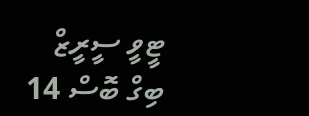ޓީވީ ސީރީޒް
ބިގް ބޮސް 14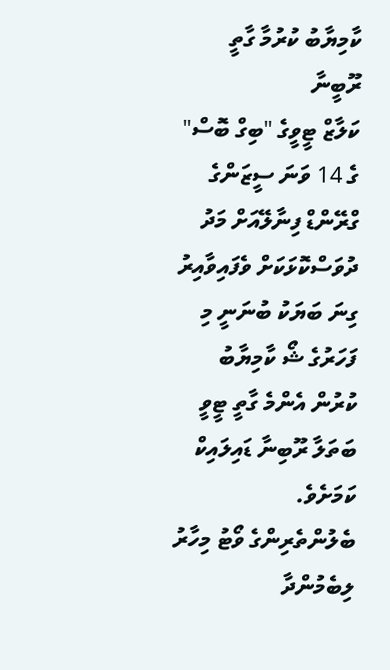ކާމިޔާބު ކުރުމާ ގާތީ ރޫބީނާ
ކަލާޒް ޓީވީގެ "ބިގް ބޮސް" ގެ 14 ވަނަ ސީޒަންގެ ގްރޭންޑް ފިނާލޭއަށް މަދު ދުވަސްކޮޅަކަށް ވެފައިވާއިރު ގިނަ ބަޔަކު ބުނަނީ މި ފަހަރުގެ ޝޯ ކާމިޔާބު ކުރުން އެންމެ ގާތީ ޓީވީ ބަތަލާ ރޫބިނާ ޑައިލައިކް ކަމަށެވެ.
ބެލުންތެރިންގެ ވޯޓު މިހާރު ލިބެމުންދާ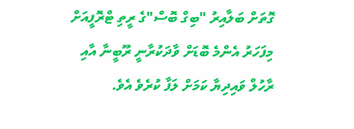ގޮތަށް ބަލާއިރު "ބިގް ބޮސް"ގެ ރީތި ޓްރޮފީއަށް މިފަހަރު އެންމެ ބޮޑަށް ވާދަކުރާނީ ރޫބީނާ އާއި ރާހުލް ވައިދިޔާ ކަމަށް ލަފާ ކުރެވެ އެވެ.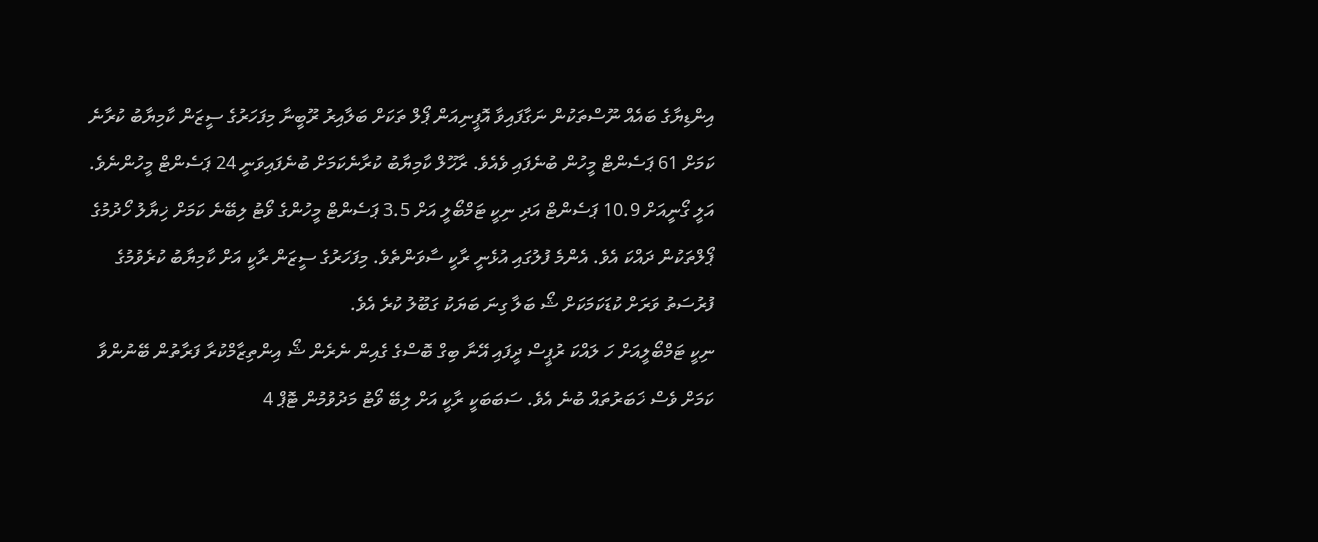އިންޑިޔާގެ ބައެއް ނޫސްތަކުން ނަގާފައިވާ އޮޕީނިއަން ޕޯލް ތަކަށް ބަލާއިރު ރޫބީނާ މިފަހަރުގެ ސީޒަން ކާމިޔާބު ކުރާނެ ކަމަށް 61 ޕަސެންޓް މީހުން ބުނެފައި ވެއެވެ. ރާހޫލް ކާމިޔާބު ކުރާނެކަމަށް ބުނެފައިވަނީ 24 ޕަސެންޓް މީހުންނެވެ. އަލީ ގޯނީއަށް 10.9 ޕަސެންޓް އަދި ނިކީ ޓަމްބޯލީ އަށް 3.5 ޕަސެންޓް މީހުންގެ ވޯޓު ލިބޭނެ ކަމަށް ޚިޔާލު ހޯދުމުގެ ޕޯލްތަކުން ދައްކަ އެވެ. އެންމެ ފުލުގައި އުޅެނީ ރާކީ ސާވަންތެވެ. މިފަހަރުގެ ސީޒަން ރާކީ އަށް ކާމިޔާބު ކުރެވުމުގެ ފުރުސަތު ވަރަށް ކުޑަކަމަކަށް ޝޯ ބަލާ ގިނަ ބަޔަކު ގަބޫލު ކުރެ އެވެ.
ނިކީ ޓަމްބޯލީއަށް ހަ ލައްކަ ރުޕީސް ދީފައި އޭނާ ބިގް ބޮސްގެ ގެއިން ނެރެން ޝޯ އިންތިޒާމްކުރާ ފަރާތުން ބޭނުންވާ ކަމަށް ވެސް ޚަބަރުތައް ބުނެ އެވެ. ސަބަބަކީ ރާކީ އަށް ލިބޭ ވޯޓު މަދުވުމުން ޓޮޕް 4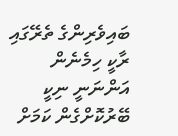ބައިވެރިންގެ ތެރޭގައި ރާކީ ހިމެނެން އަންނަނީ ނިކީ ބޭރުކޮށްގެން ކަމަށް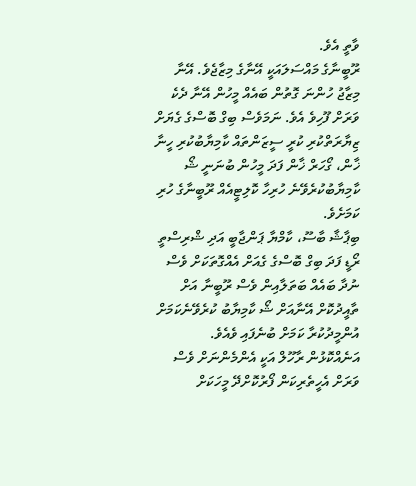ވާތީ އެވެ.
ރޫބީނާގެ މައްސަލައަކީ އޭނާގެ މިޒާޖެވެ. އޭނާ މިޒާޖު ހުންނަ ގޮތުން ބައެއް މީހުން އޭނާ ދެކެ ވަރަށް ފޫހިވެ އެވެ. ނަމަވެސް ބިގް ބޮސްގެ ގެޔަށް ޒިޔާރަތްކުރި ކުރީ ސީޒަންތައް ކާމިޔާބުކުރި ހީނާ ޚާން، ގޯހަރް ޚާން ފަދަ މީހުން ބުނަނީ ޝޯ ކާމިޔާބުކުރެވޭނެ ހުރިހާ ކޮލިޓީއެއް ރޫބީނާގެ ހުރި ކަމަށެވެ.
ބިޕާޝާ ބާސޫ، ކާމްޔާ ޕަންޖާބީ އަދި ޝްރިސްތީ ރޯޑީ ފަދަ ބިގް ބޮސްގެ ގެއަށް އެއްގޮތަކަށް ވެސް ނުދާ ބައެއް ބަތަލާއިން ވެސް ރޫބީނާ އަށް ތާއީދުކޮށް އޭނާއަށް ޝޯ ކާމިޔާބު ކުރެވޭނެކަމަށް އުންމީދުކުރާ ކަމަށް ބުނެފައި ވެއެވެ.
އަނެއްކޮޅުން ރާހޫލް އަކީ އެންމެންނަށް ވެސް ވަރަށް އެހީތެރިކަން ފޯރުކޮށްދޭ މީހަކަށް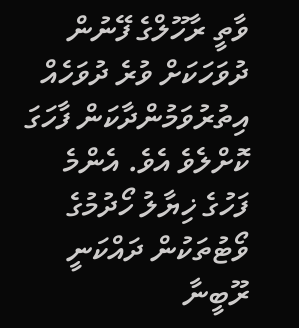ވާތީ ރާހޫލްގެ ފޭނުން ދުވަހަކަށް ވުރެ ދުވަހެއް އިތުރުވަމުންދާކަން ފާހަގަ ކޮށްލެވެ އެވެ. އެންމެ ފަހުގެ ޚިޔާލު ހޯދުމުގެ ވޯޓުތަކުން ދައްކަނީ ރޫބީނާ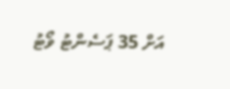އަށް 35 ޕަސެންޓު ވޯޓު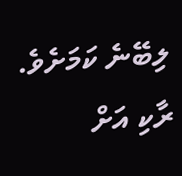ލިބޭނެ ކަމަށެވެ. ރާކި އަށް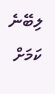ލިބޭނެ ކަމަށް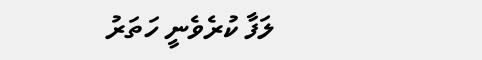ލަފާ ކުރެވެނީ ހަތަރު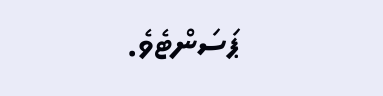ޕަސަންޓެވެ.